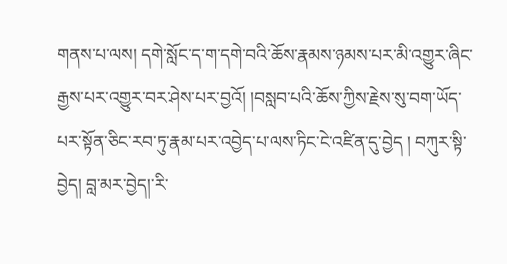གནས་པ་ལས། དགེ་སློང་ད་ག་དགེ་བའི་ཆོས་རྣམས་ཉམས་པར་མི་འགྱུར་ཞིང་རྒྱས་པར་འགྱུར་བར་ཤེས་པར་བྱའོ། །བསླབ་པའི་ཆོས་ཀྱིས་རྗེས་སུ་བག་ཡོད་པར་སྟོན་ཅིང་རབ་ཏུ་རྣམ་པར་འབྱེད་པ་ལས་ཏིང་ངེ་འཛིན་དུ་བྱེད ། བཀུར་སྟི་བྱེད། བླ་མར་བྱེད།་རི་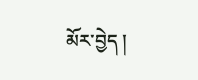མོར་བྱེད །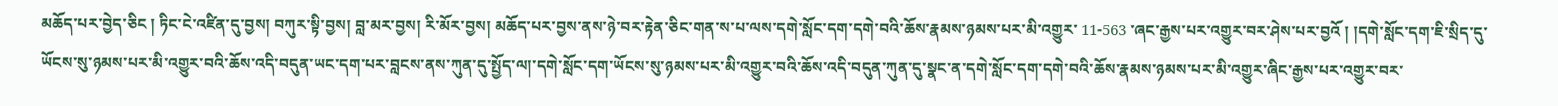མཆོད་པར་བྱེད་ཅིང ། ཏིང་ངེ་འཛིན་དུ་བྱས། བཀུར་སྟི་བྱས། བླ་མར་བྱས། རི་མོར་བྱས། མཆོད་པར་བྱས་ནས་ཉེ་བར་རྟེན་ཅིང་གན་ས་པ་ལས་དགེ་སློང་དག་དགེ་བའི་ཆོས་རྣམས་ཉམས་པར་མི་འགྱུར་ 11-563 ་ཞང་རྒྱས་པར་འགྱུར་བར་ཤེས་པར་བྱའོ ། །དགེ་སློང་དག་ཇི་སྲིད་དུ་ཡོངས་སུ་ཉམས་པར་མི་འགྱུར་བའི་ཆོས་འདི་བདུན་ཡང་དག་པར་བླངས་ནས་ཀུན་དུ་སྤྱོད་ལ།་དགེ་སློང་དག་ཡོངས་སུ་ཉམས་པར་མི་འགྱུར་བའི་ཆོས་འདི་བདུན་ཀུན་དུ་སྣང་ན་དགེ་སློང་དག་དགེ་བའི་ཆོས་རྣམས་ཉམས་པར་མི་འགྱུར་ཞིང་རྒྱས་པར་འགྱུར་བར་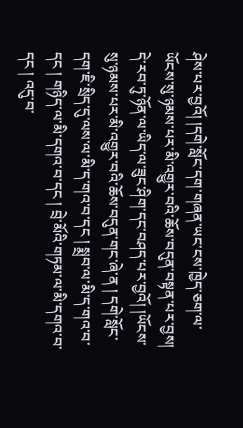ཤེས་པར་བྱའོ། །དགེ་སློང་དག་གཞན་ཡང་ངས་ཁྱེད་ཅག་ལ་ཡོངས་སུ་ཉམས་པར་མི་འགྱུར་བའི་ཆོས་བདུན་བསྟན་པར་བྱས། དེ་རབ་ཏུ་ཉོན་ལ་ཡིད་ལ་ཟུང་ཤིག་དང་བཤད་པར་བྱའོ། །ཡོངས་སུ་ཉམས་པར་མི་འགྱུར་བའི་ཆོས་བདུན་གང་ཞེ་ན ། དགེ་སློང་དག་ཇི་སྲིད་དུ་ལས་ལ་མི་ད་གའ་བ་དང ། སྨྲབ་ལ་མི་ད་གའ་བ་དང ། གཉིད་ལ་མི་དགའ་བ་དང ། བྲེ་མོའི་གཏམ་ལ་མི་དགའ་བ་དང ། འདུ་བ་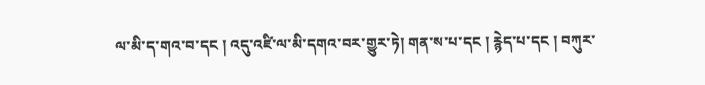ལ་མི་ད་གའ་བ་དང ། འདུ་འཛི་ལ་མི་དགའ་བར་གྱུར་ཏེ། གན་ས་པ་དང ། རྙེད་པ་དང ། བཀུར་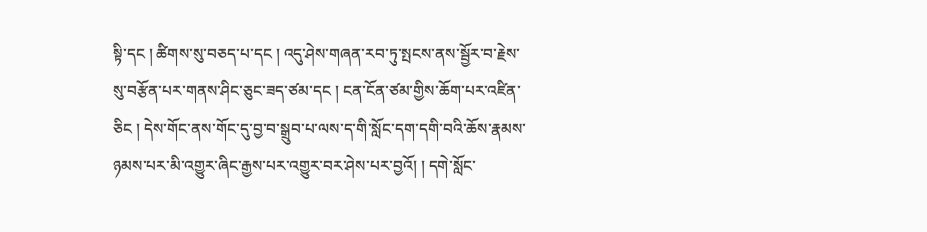སྟི་དང ། ཚིགས་སུ་བཅད་པ་དང ། འདུ་ཤེས་གཞན་རབ་ཏུ་སྤངས་ནས་སྦྱོར་བ་རྗེས་སུ་བརྩོན་པར་གནས་ཤིང་ཅུང་ཟད་ཙམ་དང ། ངན་ངོན་ཙམ་གྱིས་ཆོག་པར་འཛིན་ཅིང ། དེས་གོང་ནས་གོང་དུ་བྱ་བ་སྒྲུབ་པ་ལས་ད་གི་སློང་དག་དགི་བའི་ཆོས་རྣམས་ཉམས་པར་མི་འགྱུར་ཞིང་རྒྱས་པར་འགྱུར་བར་ཤེས་པར་བྱའོ། ། དགེ་སློང་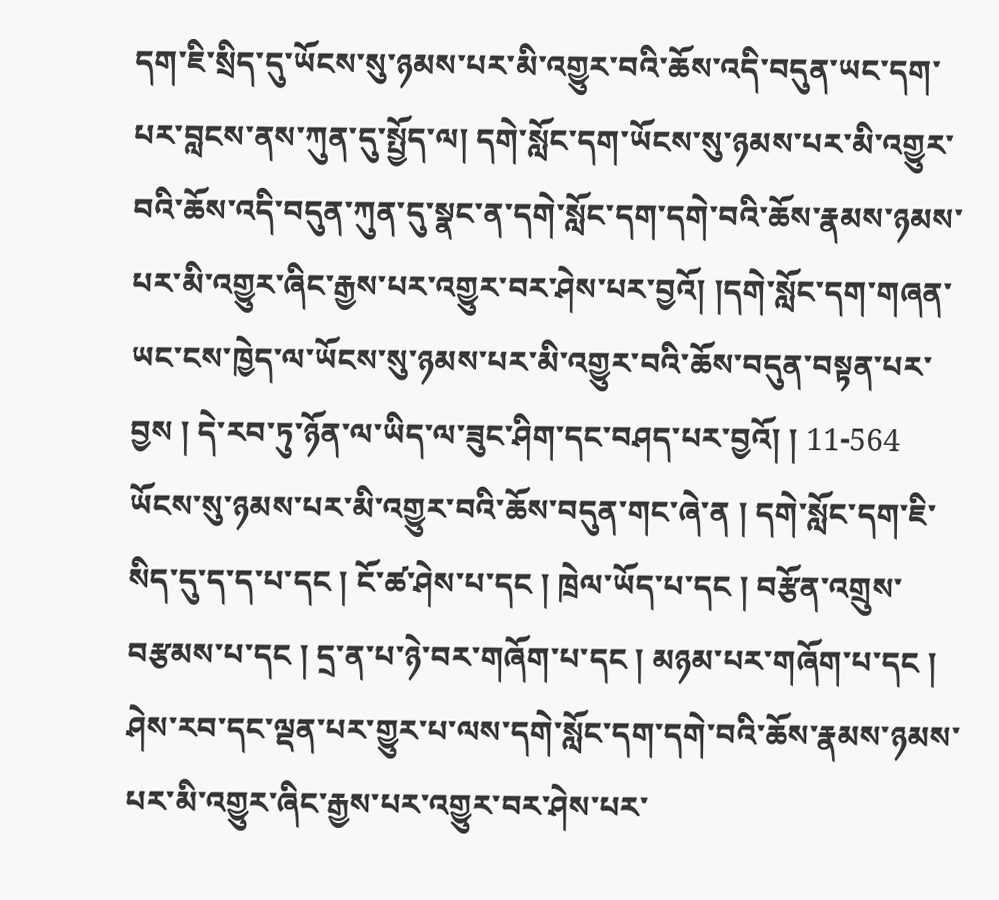དག་ཇི་སྲིད་དུ་ཡོངས་སུ་ཉམས་པར་མི་འགྱུར་བའི་ཆོས་འདི་བདུན་ཡང་དག་པར་བླངས་ནས་ཀུན་དུ་སྤྱོད་ལ། དགེ་སློང་དག་ཡོངས་སུ་ཉམས་པར་མི་འགྱུར་བའི་ཆོས་འདི་བདུན་ཀུན་དུ་སྣང་ན་དགེ་སློང་དག་དགེ་བའི་ཆོས་རྣམས་ཉམས་པར་མི་འགྱུར་ཞིང་རྒྱས་པར་འགྱུར་བར་ཤེས་པར་བྱའོ། །དགེ་སློང་དག་གཞན་ཡང་ངས་ཁྱེད་ལ་ཡོངས་སུ་ཉམས་པར་མི་འགྱུར་བའི་ཆོས་བདུན་བསྟན་པར་བྱས ། དེ་རབ་ཏུ་ཉོན་ལ་ཡིད་ལ་ཟུང་ཤིག་དང་བཤད་པར་བྱའོ། ། 11-564 ཡོངས་སུ་ཉམས་པར་མི་འགྱུར་བའི་ཆོས་བདུན་གང་ཞེ་ན ། དགེ་སློང་དག་ཇི་སིད་དུ་ད་ད་པ་དང ། ངོ་ཚ་ཤེས་པ་དང ། ཁྲེལ་ཡོད་པ་དང ། བརྩོན་འགྲུས་བརྩམས་པ་དང ། དྲ་ན་པ་ཉེ་བར་གཞོག་པ་དང ། མཉམ་པར་གཞོག་པ་དང ། ཤེས་རབ་དང་ལྡན་པར་གྱུར་པ་ལས་དགེ་སློང་དག་དགེ་བའི་ཆོས་རྣམས་ཉམས་པར་མི་འགྱུར་ཞིང་རྒྱས་པར་འགྱུར་བར་ཤེས་པར་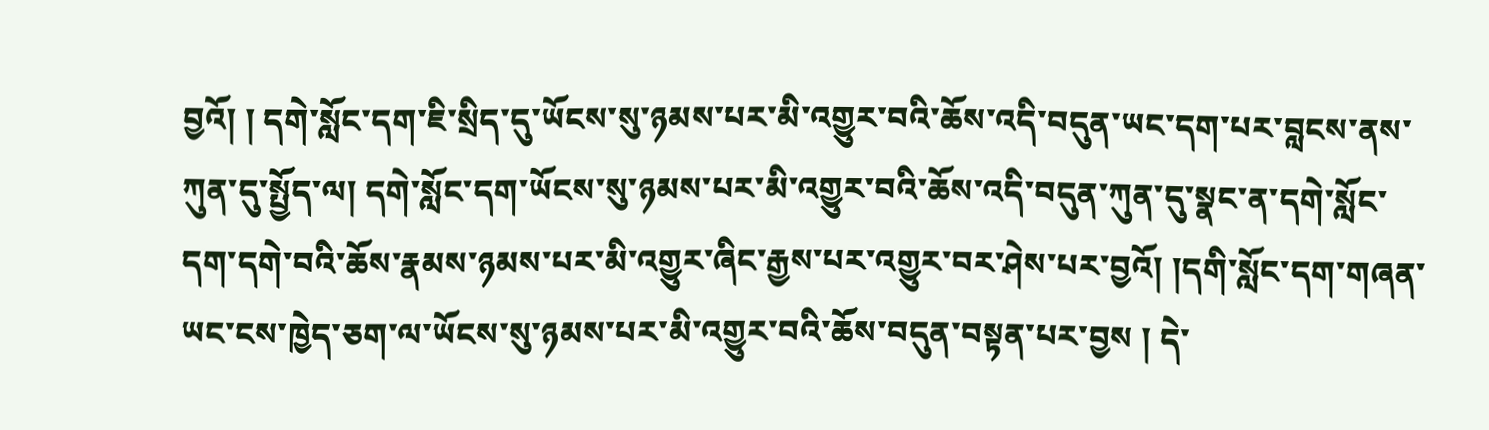བྱའོ། ། དགེ་སློང་དག་ཇི་སྲིད་དུ་ཡོངས་སུ་ཉམས་པར་མི་འགྱུར་བའི་ཆོས་འདི་བདུན་ཡང་དག་པར་བླངས་ནས་ཀུན་དུ་སྤྱོད་ལ། དགེ་སློང་དག་ཡོངས་སུ་ཉམས་པར་མི་འགྱུར་བའི་ཆོས་འདི་བདུན་ཀུན་དུ་སྣང་ན་དགེ་སློང་དག་དགེ་བའི་ཆོས་རྣམས་ཉམས་པར་མི་འགྱུར་ཞིང་རྒྱས་པར་འགྱུར་བར་ཤེས་པར་བྱའོ། །དགི་སློང་དག་གཞན་ཡང་ངས་ཁྱེད་ཅག་ལ་ཡོངས་སུ་ཉམས་པར་མི་འགྱུར་བའི་ཆོས་བདུན་བསྟན་པར་བྱས ། དེ་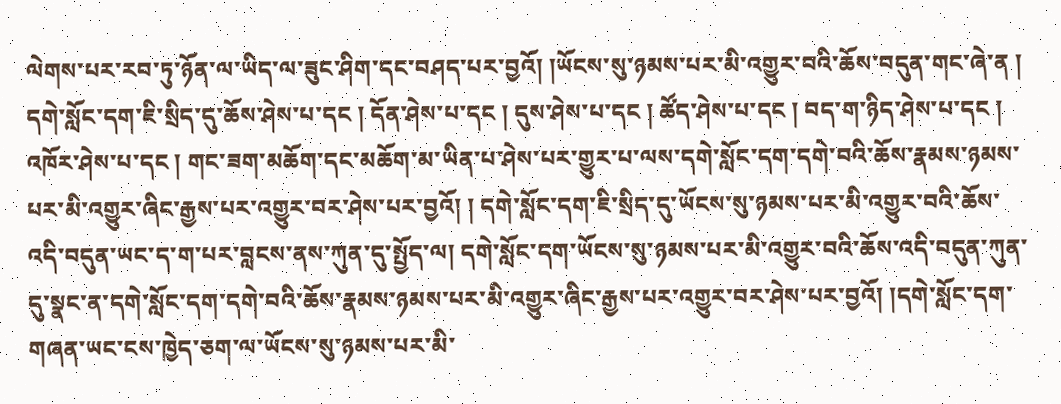ལེགས་པར་རབ་ཏུ་ཉོན་ལ་ཡིད་ལ་ཟུང་ཤིག་དང་བཤད་པར་བྱའོ། །ཡོངས་སུ་ཉམས་པར་མི་འགྱུར་བའི་ཆོས་བདུན་གང་ཞེ་ན ། དགེ་སློང་དག་ཇི་སྲིད་དུ་ཆོས་ཤེས་པ་དང ། དོན་ཤེས་པ་དང ། དུས་ཤེས་པ་དང ། ཚོད་ཤེས་པ་དང ། བད་ག་ཉིད་ཤེས་པ་དང ། འཁོར་ཤེས་པ་དང ། གང་ཟག་མཆོག་དང་མཆོག་མ་ཡིན་པ་ཤེས་པར་གྱུར་པ་ལས་དགེ་སློང་དག་དགེ་བའི་ཆོས་རྣམས་ཉམས་པར་མི་འགྱུར་ཞིང་རྒྱས་པར་འགྱུར་བར་ཤེས་པར་བྱའོ། ། དགེ་སློང་དག་ཇི་སྲིད་དུ་ཡོངས་སུ་ཉམས་པར་མི་འགྱུར་བའི་ཆོས་འདི་བདུན་ཡང་ད་ག་པར་བླངས་ནས་ཀུན་དུ་སྤྱོད་ལ། དགེ་སློང་དག་ཡོངས་སུ་ཉམས་པར་མི་འགྱུར་བའི་ཆོས་འདི་བདུན་ཀུན་དུ་སྣང་ན་དགེ་སློང་དག་དགེ་བའི་ཆོས་རྣམས་ཉམས་པར་མི་འགྱུར་ཞིང་རྒྱས་པར་འགྱུར་བར་ཤེས་པར་བྱའོ། །དགེ་སློང་དག་གཞན་ཡང་ངས་ཁྱེད་ཅག་ལ་ཡོངས་སུ་ཉམས་པར་མི་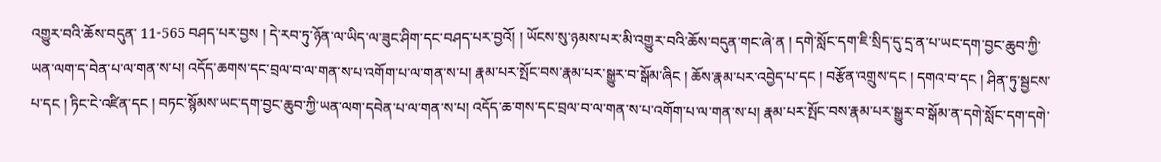འགྱུར་བའི་ཆོས་བདུན་ 11-565 བཤད་པར་བྱས ། དེ་རབ་ཏུ་ཉོན་ལ་ཡིད་ལ་ཟུང་ཤིག་དང་བཤད་པར་བྱའོ། ། ཡོངས་སུ་ཉམས་པར་མི་འགྱུར་བའི་ཆོས་བདུན་གང་ཞེ་ན ། དགེ་སློང་དག་ཇི་སྲིད་དུ་དྲ་ན་པ་ཡང་དག་བྱང་ཆུབ་ཀྱི་ཡན་ལག་ད་བེན་པ་ལ་གན་ས་པ། འདོད་ཆགས་དང་བྲལ་བ་ལ་གན་ས་པ་འགོག་པ་ལ་གན་ས་པ། རྣམ་པར་སྤོང་བས་རྣམ་པར་སྒྱུར་བ་སྒོམ་ཞིང ། ཆོས་རྣམ་པར་འབྱེད་པ་དང ། བརྩོན་འགྲུས་དང ། དགའ་བ་དང ། ཤིན་ཏུ་སྦྱངས་པ་དང ། ཏིང་ངེ་འཛིན་དང ། བཏང་སྙོམས་ཡང་དག་བྱང་ཆུབ་ཀྱི་ཡན་ལག་དབེན་པ་ལ་གན་ས་པ། འདོད་ཆ་གས་དང་བྲལ་བ་ལ་གན་ས་པ་འགོག་པ་ལ་གན་ས་པ། རྣམ་པར་སྤོང་བས་རྣམ་པར་སྒྱུར་བ་སྒོམ་ན་དགེ་སློང་དག་དགེ་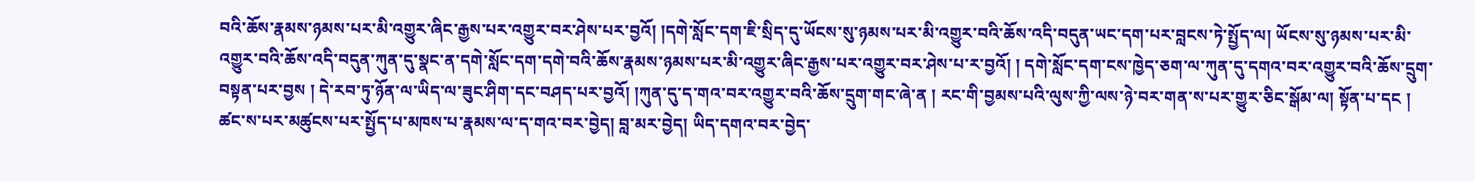བའི་ཆོས་རྣམས་ཉམས་པར་མི་འགྱུར་ཞིང་རྒྱས་པར་འགྱུར་བར་ཤེས་པར་བྱའོ། །དགེ་སློང་དག་ཇི་སྲིད་དུ་ཡོངས་སུ་ཉམས་པར་མི་འགྱུར་བའི་ཆོས་འདི་བདུན་ཡང་དག་པར་བླངས་ཏེ་སྤྱོད་ལ། ཡོངས་སུ་ཉམས་པར་མི་འགྱུར་བའི་ཆོས་འདི་བདུན་ཀུན་དུ་སྣང་ན་དགེ་སློང་དག་དགེ་བའི་ཆོས་རྣམས་ཉམས་པར་མི་འགྱུར་ཞིང་རྒྱས་པར་འགྱུར་བར་ཤེས་པ་ར་བྱའོ། ། དགེ་སློང་དག་ངས་ཁྱེད་ཅག་ལ་ཀུན་དུ་དགའ་བར་འགྱུར་བའི་ཆོས་དྲུག་བསྟན་པར་བྱས ། དེ་རབ་ཏུ་ཉོན་ལ་ཡིད་ལ་ཟུང་ཤིག་དང་བཤད་པར་བྱའོ། །ཀུན་དུ་ད་གའ་བར་འགྱུར་བའི་ཆོས་དྲུག་གང་ཞེ་ན ། རང་གི་བྱམས་པའི་ལུས་ཀྱི་ལས་ཉེ་བར་གན་ས་པར་གྱུར་ཅིང་སྒོམ་ལ། སྟོན་པ་དང ། ཚང་ས་པར་མཚུངས་པར་སྤྱོད་པ་མཁས་པ་རྣམས་ལ་ད་གའ་བར་བྱེད། བླ་མར་བྱེད། ཡིད་དགའ་བར་བྱེད་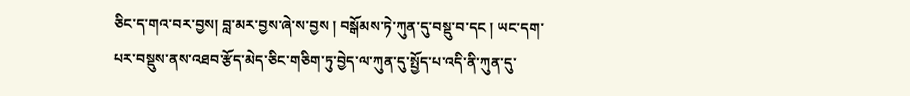ཅིང་ད་གའ་བར་བྱས། བླ་མར་བྱས་ཞེ་ས་བྱས ། བསྒོམས་ཏེ་ཀུན་དུ་བསྡུ་བ་དང ། ཡང་དག་པར་བསྡུས་ནས་འཐབ་རྩོད་མེད་ཅིང་གཅིག་ཏུ་བྱེད་ལ་ཀུན་དུ་སྤྱོད་པ་འདི་ནི་ཀུན་དུ་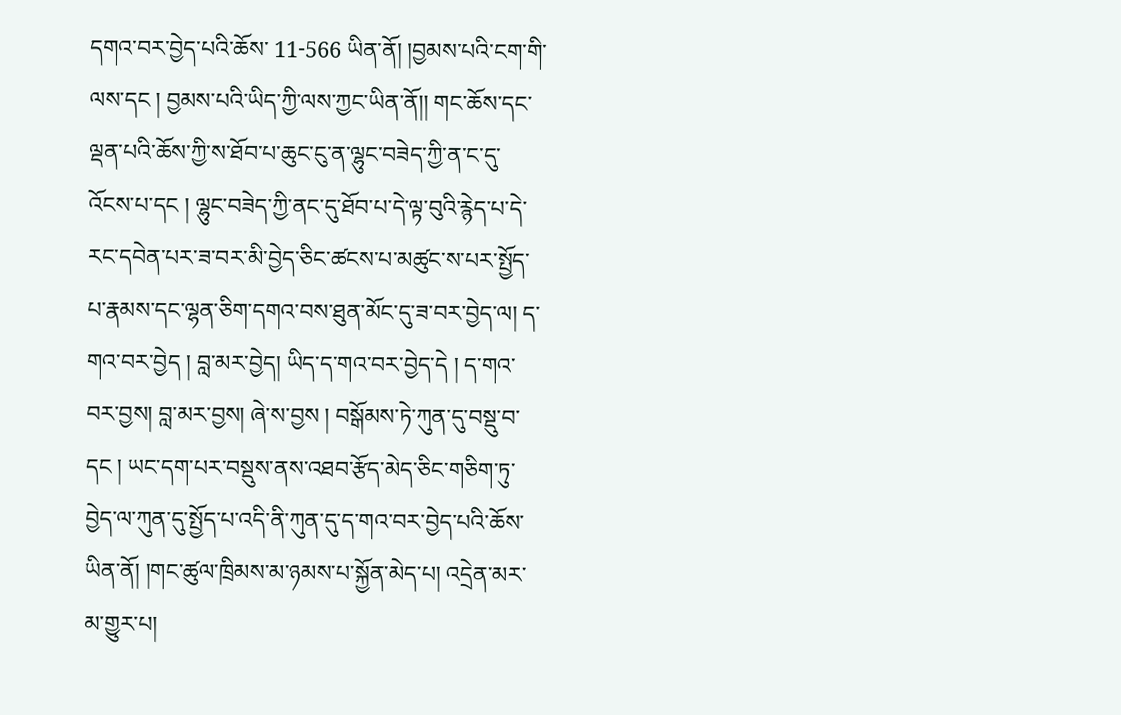དགའ་བར་བྱེད་པའི་ཆོས་ 11-566 ཡིན་ནོ། །བྱམས་པའི་ངག་གི་ལས་དང ། བྱམས་པའི་ཡིད་ཀྱི་ལས་ཀྱང་ཡིན་ནོ།། གང་ཆོས་དང་ལྡན་པའི་ཆོས་ཀྱི་ས་ཐོབ་པ་ཆུང་ངུ་ན་ལྷུང་བཟེད་ཀྱི་ན་ང་དུ་འོངས་པ་དང ། ལྷུང་བཟེད་ཀྱི་ནང་དུ་ཐོབ་པ་དེ་ལྟ་བུའི་རྙེད་པ་དེ་རང་དབེན་པར་ཟ་བར་མི་བྱེད་ཅིང་ཚངས་པ་མཚུང་ས་པར་སྤྱོད་པ་རྣམས་དང་ལྷན་ཅིག་དགའ་བས་ཐུན་མོང་དུ་ཟ་བར་བྱེད་ལ། ད་གའ་བར་བྱེད ། བླ་མར་བྱེད། ཡིད་ད་གའ་བར་བྱེད་དེ ། ད་གའ་བར་བྱས། བླ་མར་བྱས། ཞེ་ས་བྱས ། བསྒོམས་ཏེ་ཀུན་དུ་བསྡུ་བ་དང ། ཡང་དག་པར་བསྡུས་ནས་འཐབ་རྩོད་མེད་ཅིང་གཅིག་ཏུ་བྱེད་ལ་ཀུན་དུ་སྤྱོད་པ་འདི་ནི་ཀུན་དུ་ད་གའ་བར་བྱེད་པའི་ཆོས་ཡིན་ནོ། །གང་ཚུལ་ཁྲིམས་མ་ཉམས་པ་སྐྱོན་མེད་པ། འདྲེན་མར་མ་གྱུར་པ།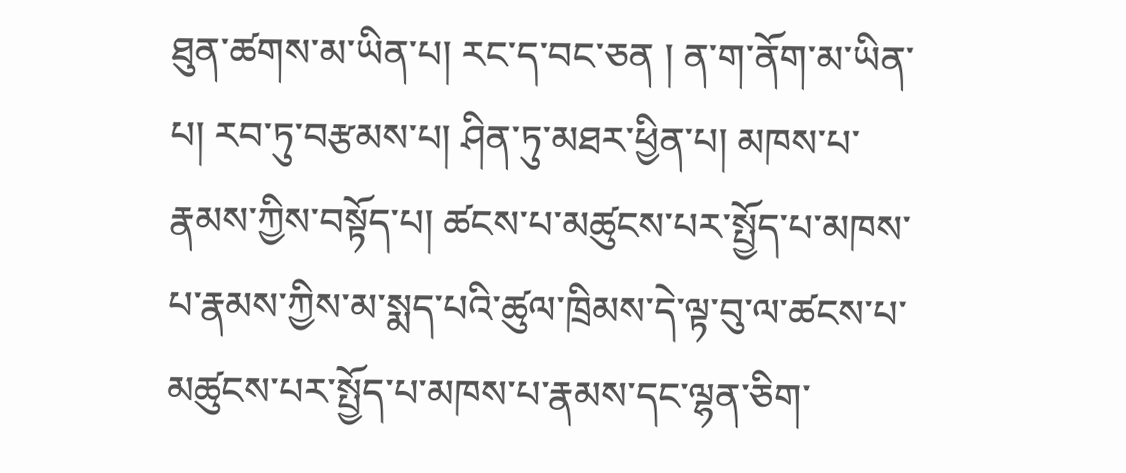ཐུན་ཚགས་མ་ཡིན་པ། རང་ད་བང་ཅན ། ན་ག་ནོག་མ་ཡིན་པ། རབ་ཏུ་བརྩམས་པ། ཤིན་ཏུ་མཐར་ཕྱིན་པ། མཁས་པ་རྣམས་ཀྱིས་བསྟོད་པ། ཚངས་པ་མཚུངས་པར་སྤྱོད་པ་མཁས་པ་རྣམས་ཀྱིས་མ་སྨད་པའི་ཚུལ་ཁྲིམས་དེ་ལྟ་བུ་ལ་ཚངས་པ་མཚུངས་པར་སྤྱོད་པ་མཁས་པ་རྣམས་དང་ལྷན་ཅིག་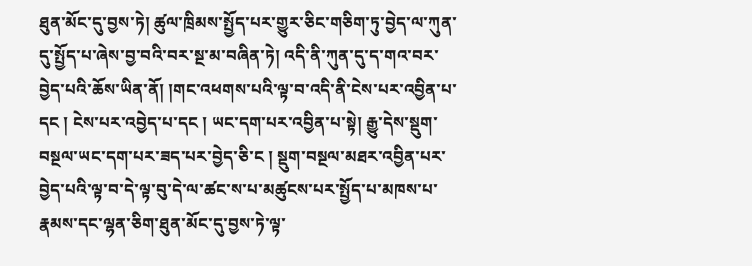ཐུན་མོང་དུ་བྱས་ཏེ། ཚུལ་ཁྲིམས་སྤྱོད་པར་གྱུར་ཅིང་གཅིག་ཏུ་བྱེད་ལ་ཀུན་དུ་སྤྱོད་པ་ཞེས་བྱ་བའི་བར་སྔ་མ་བཞིན་ཏེ། འདི་ནི་ཀུན་དུ་ད་གའ་བར་བྱེད་པའི་ཆོས་ཡིན་ནོ། །གང་འཕགས་པའི་ལྟ་བ་འདི་ནི་ངེས་པར་འབྱིན་པ་དང ། ངེས་པར་འབྱེད་པ་དང ། ཡང་དག་པར་འབྱིན་པ་སྟེ། རྒྱུ་དེས་སྡུག་བསྔལ་ཡང་དག་པར་ཟད་པར་བྱེད་ཅི་ང ། སྡུག་བསྔལ་མཐར་འབྱིན་པར་བྱེད་པའི་ལྟ་བ་དེ་ལྟ་བུ་དེ་ལ་ཚང་ས་པ་མཚུངས་པར་སྤྱོད་པ་མཁས་པ་རྣམས་དང་ལྷན་ཅིག་ཐུན་མོང་དུ་བྱས་ཏེ་ལྟ་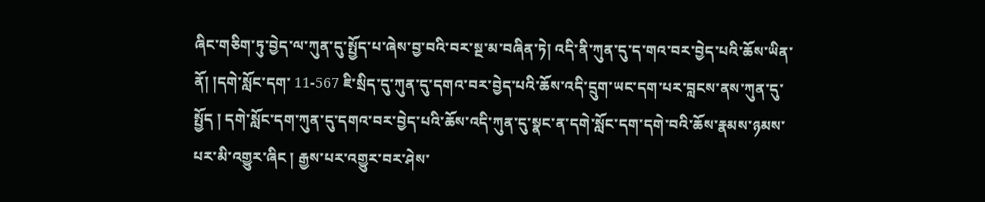ཞིང་གཅིག་ཏུ་བྱེད་ལ་ཀུན་དུ་སྤྱོད་པ་ཞེས་བྱ་བའི་བར་སྔ་མ་བཞིན་ཏེ། འདི་ནི་ཀུན་དུ་ད་གའ་བར་བྱེད་པའི་ཆོས་ཡིན་ནོ། །དགེ་སློང་དག་ 11-567 ཇི་སྲིད་དུ་ཀུན་དུ་དགའ་བར་བྱེད་པའི་ཆོས་འདི་དྲུག་ཡང་དག་པར་བླངས་ནས་ཀུན་དུ་སྤྱོད ། དགེ་སློང་དག་ཀུན་དུ་དགའ་བར་བྱེད་པའི་ཆོས་འདི་ཀུན་དུ་སྣང་ན་དགེ་སློང་དག་དགེ་བའི་ཆོས་རྣམས་ཉམས་པར་མི་འགྱུར་ཞིང ། རྒྱས་པར་འགྱུར་བར་ཤེས་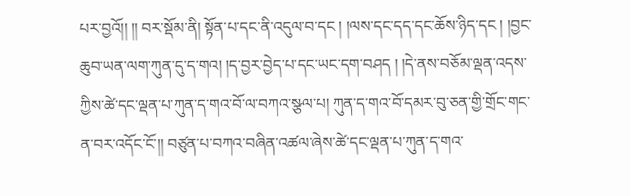པར་བྱའོ།། །། བར་སྡོམ་ནི། སྟོན་པ་དང་ནི་འདུལ་བ་དང ། །ལས་དང་དད་དང་ཆོས་ཉིད་དང ། །བྱང་ཆུབ་ཡན་ལག་ཀུན་དུ་ད་གའ། །ད་བྱར་བྱེད་པ་དང་ཡང་དག་བཤད ། །དེ་ནས་བཅོམ་ལྡན་འདས་ཀྱིས་ཚེ་དང་ལྡན་པ་ཀུན་ད་གའ་བོ་ལ་བཀའ་སྩལ་པ། ཀུན་ད་གའ་བོ་དམར་བུ་ཅན་གྱི་གྲོང་གང་ན་བར་འདོང་ངོ་།། བཙུན་པ་བཀའ་བཞིན་འཚལ་ཞེས་ཚེ་དང་ལྡན་པ་ཀུན་ད་གའ་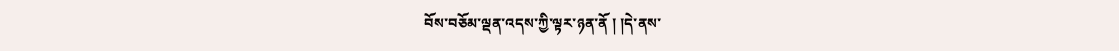བོས་བཅོམ་ལྡན་འདས་ཀྱི་ལྟར་ཉན་ནོ ། །དེ་ནས་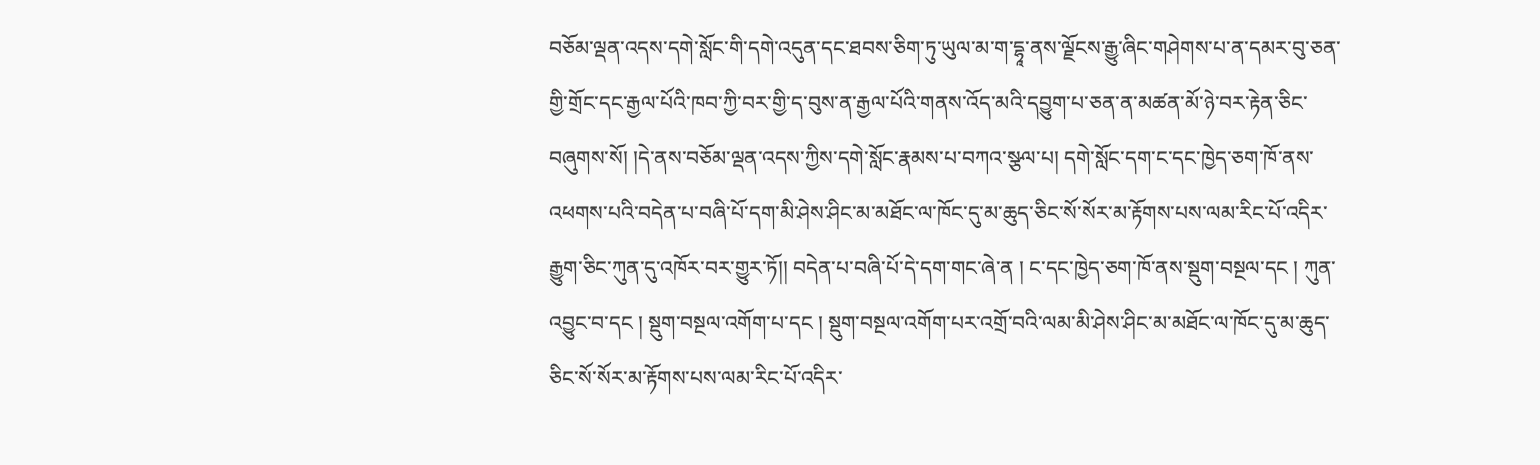བཅོམ་ལྡན་འདས་དགེ་སློང་གི་དགེ་འདུན་དང་ཐབས་ཅིག་ཏུ་ཡུལ་མ་ག་དྷཱ་ནས་ལྗོངས་རྒྱུ་ཞིང་གཤེགས་པ་ན་དམར་བུ་ཅན་གྱི་གྲོང་དང་རྒྱལ་པོའི་ཁབ་ཀྱི་བར་གྱི་ད་བུས་ན་རྒྱལ་པོའི་གནས་འོད་མའི་དབྱུག་པ་ཅན་ན་མཚན་མོ་ཉེ་བར་རྟེན་ཅིང་བཞུགས་སོ། །དེ་ནས་བཅོམ་ལྡན་འདས་ཀྱིས་དགེ་སློང་རྣམས་པ་བཀའ་སྩལ་པ། དགེ་སློང་དག་ང་དང་ཁྱེད་ཅག་ཁོ་ནས་འཕགས་པའི་བདེན་པ་བཞི་པོ་དག་མི་ཤེས་ཤིང་མ་མཐོང་ལ་ཁོང་དུ་མ་ཆུད་ཅིང་སོ་སོར་མ་རྟོགས་པས་ལམ་རིང་པོ་འདིར་རྒྱུག་ཅིང་ཀུན་དུ་འཁོར་བར་གྱུར་ཏོ།། བདེན་པ་བཞི་པོ་དེ་དག་གང་ཞེ་ན ། ང་དང་ཁྱེད་ཅག་ཁོ་ནས་སྡུག་བསྔལ་དང ། ཀུན་འབྱུང་བ་དང ། སྡུག་བསྔལ་འགོག་པ་དང ། སྡུག་བསྔལ་འགོག་པར་འགྲོ་བའི་ལམ་མི་ཤེས་ཤིང་མ་མཐོང་ལ་ཁོང་དུ་མ་ཆུད་ཅིང་སོ་སོར་མ་རྟོགས་པས་ལམ་རིང་པོ་འདིར་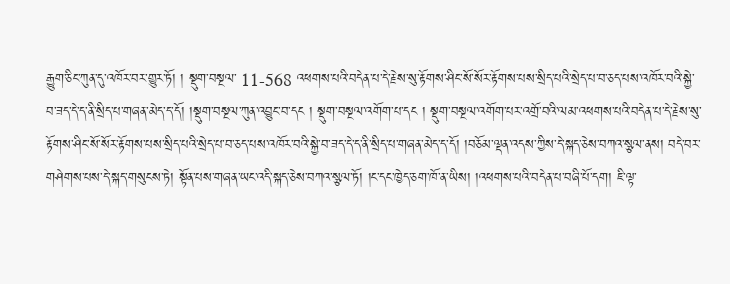རྒྱུག་ཅིང་ཀུན་དུ་འཁོར་བར་གྱུར་ཏོ། ། སྡུག་བསྔལ་ 11-568 འཕགས་པའི་བདེན་པ་དེ་རྗེས་སུ་རྟོགས་ཤིང་སོ་སོར་རྟོགས་པས་སྲིད་པའི་སྲེད་པ་བ་ཅད་པས་འཁོར་བའི་སྐྱེ་བ་ཟད་དེ་ད་ནི་སྲིད་པ་གཞན་མེད་ད་དོ། །སྡུག་བསྔལ་ཀུན་འབྱུང་བ་དང ། སྡུག་བསྔལ་འགོག་པ་དང ། སྡུག་བསྔལ་འགོག་པར་འགྲོ་བའི་ལམ་འཕགས་པའི་བདེན་པ་དེ་རྗེས་སུ་རྟོགས་ཤིང་སོ་སོར་རྟོགས་པས་སྲིད་པའི་སྲེད་པ་བ་ཅད་པས་འཁོར་བའི་སྐྱེ་བ་ཟད་དེ་ད་ནི་སྲིད་པ་གཞན་མེད་ད་དོ། །བཅོམ་ལྡན་འདས་ཀྱིས་དེ་སྐད་ཅེས་བཀའ་སྩལ་ནས། བདེ་བར་གཤེགས་པས་དེ་སྐད་གསུངས་ཏེ། སྟོན་པས་གཞན་ཡང་འདི་སྐད་ཅེས་བཀའ་སྩལ་ཏོ། །ང་དང་ཁྱེད་ཅག་ཁོ་ན་ཡིས། །འཕགས་པའི་བདེན་པ་བཞི་པོ་དག། ཇི་ལྟ་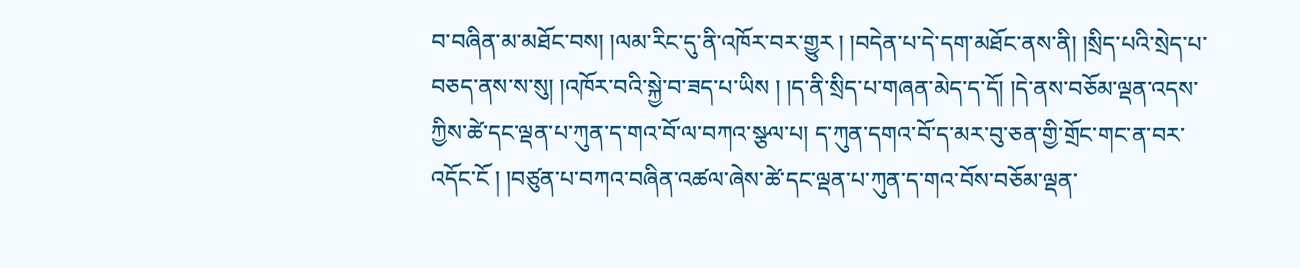བ་བཞིན་མ་མཐོང་བས། །ལམ་རིང་དུ་ནི་འཁོར་བར་གྱུར ། །བདེན་པ་དེ་དག་མཐོང་ནས་ནི། །སྲིད་པའི་སྲེད་པ་བཅད་ནས་ས་སུ། །འཁོར་བའི་སྐྱེ་བ་ཟད་པ་ཡིས ། །ད་ནི་སྲིད་པ་གཞན་མེད་ད་དོ། །དེ་ནས་བཅོམ་ལྡན་འདས་ཀྱིས་ཚེ་དང་ལྡན་པ་ཀུན་ད་གའ་བོ་ལ་བཀའ་སྩལ་པ། ད་ཀུན་དགའ་བོ་ད་མར་བུ་ཅན་གྱི་གྲོང་གང་ན་བར་འདོང་ངོ ། །བཙུན་པ་བཀའ་བཞིན་འཚལ་ཞེས་ཚེ་དང་ལྡན་པ་ཀུན་ད་གའ་བོས་བཅོམ་ལྡན་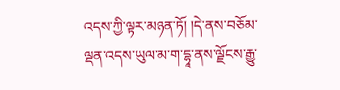འདས་ཀྱི་ལྟར་མཉན་ཏོ། །དེ་ནས་བཅོམ་ལྡན་འདས་ཡུལ་མ་ག་དྷཱ་ནས་ལྗོངས་རྒྱུ་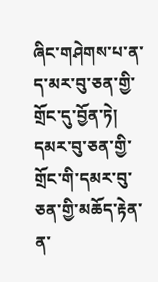ཞིང་གཤེགས་པ་ན་ད་མར་བུ་ཅན་གྱི་གྲོང་དུ་བྱོན་ཏེ། དམར་བུ་ཅན་གྱི་གྲོང་གི་དམར་བུ་ཅན་གྱི་མཆོད་རྟེན་ན་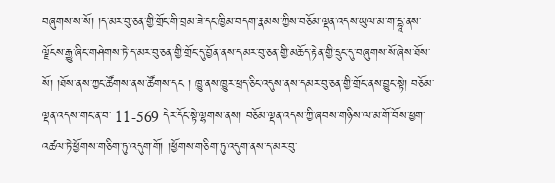བཞུགས་ས་སོ། །ད་མར་བུ་ཅན་གྱི་གྲོང་གི་བྲམ་ཟེ་དང་ཁྱིམ་བདག་རྣམས་ཀྱིས་བཅོམ་ལྡན་འདས་ཡུལ་མ་ག་དྷཱ་ནས་ལྗོངས་རྒྱུ་ཞིང་གཤེགས་ཏེ་ད་མར་བུ་ཅན་གྱི་གྲོང་དུ་བྱོན་ནས་དམར་བུ་ཅན་གྱི་མཆོད་རྟེན་གྱི་དྲུང་དུ་བཞུགས་སོ་ཞེས་ཐོས་སོ། །ཐོས་ནས་ཀྱང་ཚོགས་ནས་ཚོགས་དང ། ཁྱུ་ནས་ཁྱུར་ཕྲད་ཅིང་འདུས་ནས་དམར་བུ་ཅན་གྱི་གྲོང་ནས་བྱུང་སྟེ། བཅོམ་ལྡན་འདས་གང་ན་བ་ 11-569 དེར་དོང་སྟེ་ལྷགས་ནས། བཅོམ་ལྡན་འདས་ཀྱི་ཞབས་གཉིས་ལ་མ་གོ་བོས་ཕྱག་འཚལ་ཏེ་ཕྱོགས་གཅིག་ཏུ་འདུག་གོ། །ཕྱོགས་གཅིག་ཏུ་འདུག་ནས་ད་མར་བུ་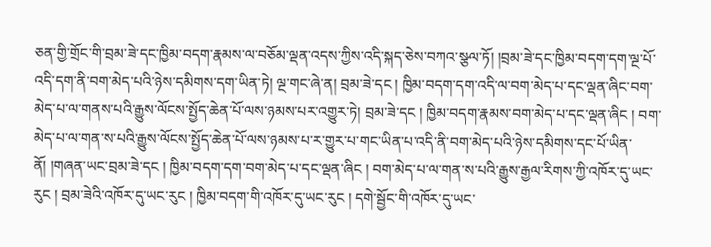ཅན་གྱི་གྲོང་གི་བྲམ་ཟེ་དང་ཁྱིམ་བདག་རྣམས་ལ་བཅོམ་ལྡན་འདས་ཀྱིས་འདི་སྐད་ཅེས་བཀའ་སྩལ་ཏོ། །བྲམ་ཟེ་དང་ཁྱིམ་བདག་དག་ལྔ་པོ་འདི་དག་ནི་བག་མེད་པའི་ཉེས་དམིགས་དག་ཡིན་ཏེ། ལྔ་གང་ཞེ་ན། བྲམ་ཟེ་དང ། ཁྱིམ་བདག་དག་འདི་ལ་བག་མེད་པ་དང་ལྡན་ཞིང་བག་མེད་པ་ལ་གནས་པའི་རྒྱུས་ལོངས་སྤྱོད་ཆེན་པོ་ལས་ཉམས་པར་འགྱུར་ཏེ། བྲམ་ཟེ་དང ། ཁྱིམ་བདག་རྣམས་བག་མེད་པ་དང་ལྡན་ཞིང ། བག་མེད་པ་ལ་གན་ས་པའི་རྒྱུས་ལོངས་སྤྱོད་ཆེན་པོ་ལས་ཉམས་པ་ར་གྱུར་པ་གང་ཡིན་པ་འདི་ནི་བག་མེད་པའི་ཉེས་དམིགས་དང་པོ་ཡིན་ནོ། །གཞན་ཡང་བྲམ་ཟེ་དང ། ཁྱིམ་བདག་དག་བག་མེད་པ་དང་ལྡན་ཞིང ། བག་མེད་པ་ལ་གན་ས་པའི་རྒྱུས་རྒྱལ་རིགས་ཀྱི་འཁོར་དུ་ཡང་རུང ། བྲམ་ཟེའི་འཁོར་དུ་ཡང་རུང ། ཁྱིམ་བདག་གི་འཁོར་དུ་ཡང་རུང ། དགེ་སྦྱོང་གི་འཁོར་དུ་ཡང་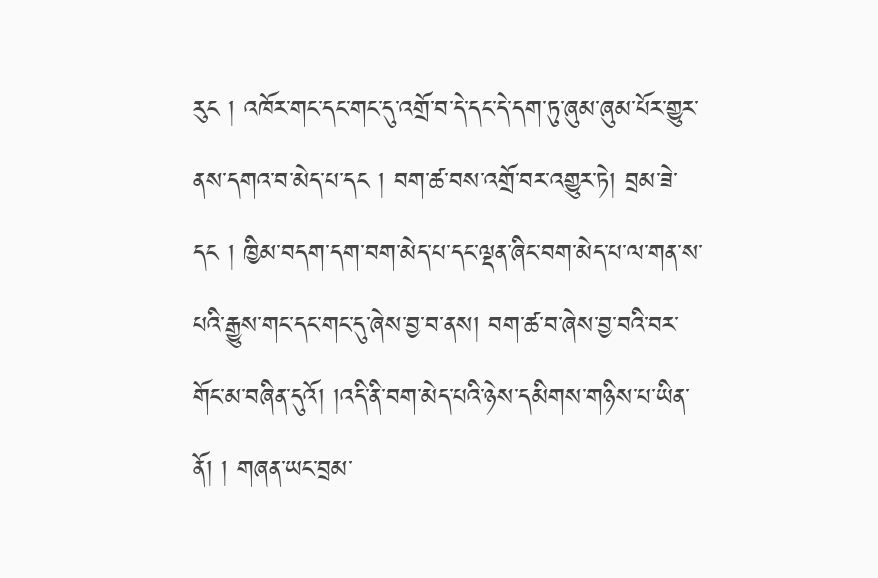རུང ། འཁོར་གང་དང་གང་དུ་འགྲོ་བ་དེ་དང་དེ་དག་ཏུ་ཞུམ་ཞུམ་པོར་གྱུར་ནས་དགའ་བ་མེད་པ་དང ། བག་ཚ་བས་འགྲོ་བར་འགྱུར་ཏེ། བྲམ་ཟེ་དང ། ཁྱིམ་བདག་དག་བག་མེད་པ་དང་ལྡན་ཞིང་བག་མེད་པ་ལ་གན་ས་པའི་རྒྱུས་གང་དང་གང་དུ་ཞེས་བྱ་བ་ནས། བག་ཚ་བ་ཞེས་བྱ་བའི་བར་གོང་མ་བཞིན་དུའོ། །འདི་ནི་བག་མེད་པའི་ཉེས་དམིགས་གཉིས་པ་ཡིན་ནོ། ། གཞན་ཡང་བྲམ་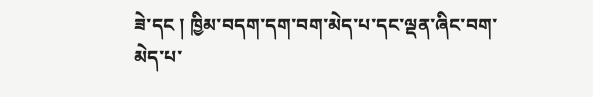ཟེ་དང ། ཁྱིམ་བདག་དག་བག་མེད་པ་དང་ལྡན་ཞིང་བག་མེད་པ་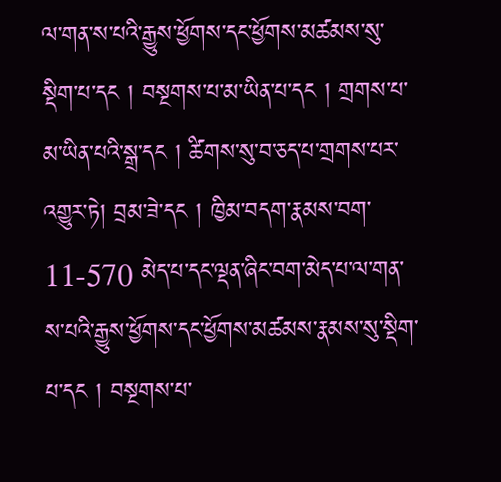ལ་གན་ས་པའི་རྒྱུས་ཕྱོགས་དང་ཕྱོགས་མཚམས་སུ་སྡིག་པ་དང ། བསྔགས་པ་མ་ཡིན་པ་དང ། གྲགས་པ་མ་ཡིན་པའི་སྒྲ་དང ། ཚིགས་སུ་བ་ཅད་པ་གྲགས་པར་འགྱུར་ཏེ། བྲམ་ཟེ་དང ། ཁྱིམ་བདག་རྣམས་བག་ 11-570 མེད་པ་དང་ལྡན་ཞིང་བག་མེད་པ་ལ་གན་ས་པའི་རྒྱུས་ཕྱོགས་དང་ཕྱོགས་མཚམས་རྣམས་སུ་སྡིག་པ་དང ། བསྔགས་པ་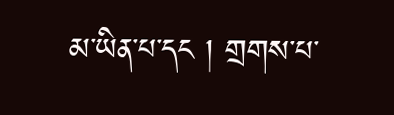མ་ཡིན་པ་དང ། གྲགས་པ་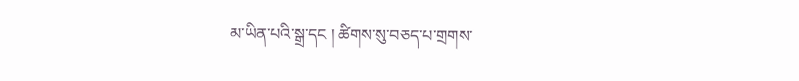མ་ཡིན་པའི་སྒྲ་དང ། ཚིགས་སུ་བཅད་པ་གྲགས་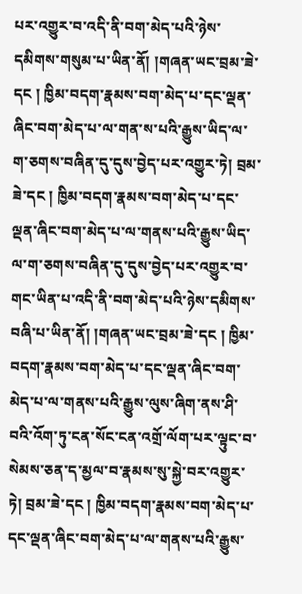པར་འགྱུར་བ་འདི་ནི་བག་མེད་པའི་ཉེས་དམིགས་གསུམ་པ་ཡིན་ནོ། །གཞན་ཡང་བྲམ་ཟེ་དང ། ཁྱིམ་བདག་རྣམས་བག་མེད་པ་དང་ལྡན་ཞིང་བག་མེད་པ་ལ་གན་ས་པའི་རྒྱུས་ཡིད་ལ་ག་ཅགས་བཞིན་དུ་དུས་བྱེད་པར་འགྱུར་ཏེ། བྲམ་ཟེ་དང ། ཁྱིམ་བདག་རྣམས་བག་མེད་པ་དང་ལྡན་ཞིང་བག་མེད་པ་ལ་གནས་པའི་རྒྱུས་ཡིད་ལ་ག་ཅགས་བཞིན་དུ་དུས་བྱེད་པར་འགྱུར་བ་གང་ཡིན་པ་འདི་ནི་བག་མེད་པའི་ཉེས་དམིགས་བཞི་པ་ཡིན་ནོ། །གཞན་ཡང་བྲམ་ཟེ་དང ། ཁྱིམ་བདག་རྣམས་བག་མེད་པ་དང་ལྡན་ཞིང་བག་མེད་པ་ལ་གནས་པའི་རྒྱུས་ལུས་ཞིག་ནས་ཤི་བའི་འོག་ཏུ་ངན་སོང་ངན་འགྲོ་ལོག་པར་ལྟུང་བ་སེམས་ཅན་ད་མྱལ་བ་རྣམས་སུ་སྐྱེ་བར་འགྱུར་ཏེ། བྲམ་ཟེ་དང ། ཁྱིམ་བདག་རྣམས་བག་མེད་པ་དང་ལྡན་ཞིང་བག་མེད་པ་ལ་གནས་པའི་རྒྱུས་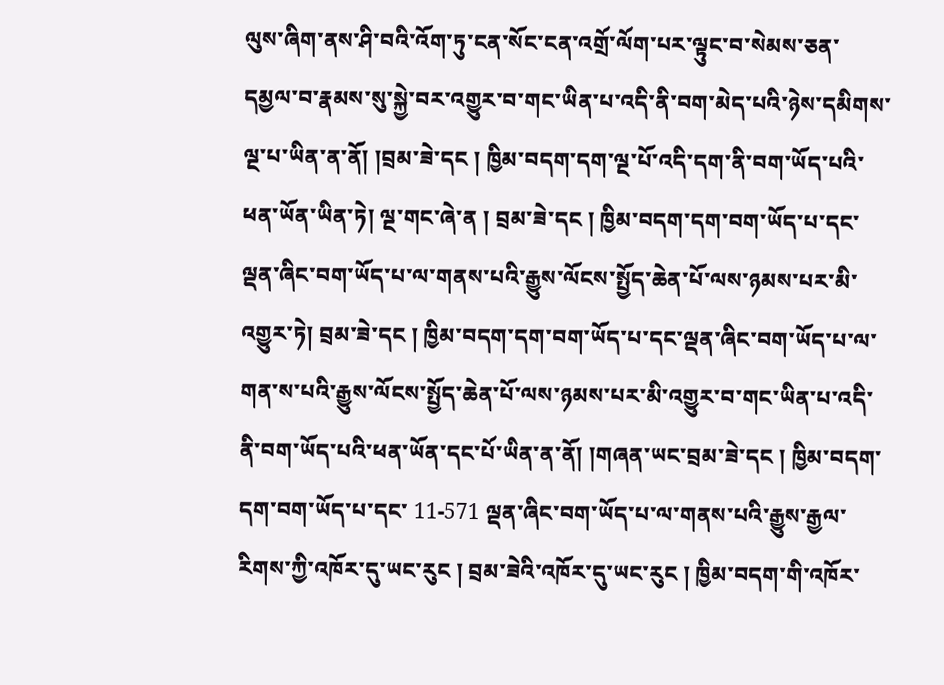ལུས་ཞིག་ནས་ཤི་བའི་འོག་ཏུ་ངན་སོང་ངན་འགྲོ་ལོག་པར་ལྟུང་བ་སེམས་ཅན་དམྱལ་བ་རྣམས་སུ་སྐྱེ་བར་འགྱུར་བ་གང་ཡིན་པ་འདི་ནི་བག་མེད་པའི་ཉེས་དམིགས་ལྔ་པ་ཡིན་ན་ནོ། །བྲམ་ཟེ་དང ། ཁྱིམ་བདག་དག་ལྔ་པོ་འདི་དག་ནི་བག་ཡོད་པའི་ཕན་ཡོན་ཡིན་ཏེ། ལྔ་གང་ཞེ་ན ། བྲམ་ཟེ་དང ། ཁྱིམ་བདག་དག་བག་ཡོད་པ་དང་ལྡན་ཞིང་བག་ཡོད་པ་ལ་གནས་པའི་རྒྱུས་ལོངས་སྤྱོད་ཆེན་པོ་ལས་ཉམས་པར་མི་འགྱུར་ཏེ། བྲམ་ཟེ་དང ། ཁྱིམ་བདག་དག་བག་ཡོད་པ་དང་ལྡན་ཞིང་བག་ཡོད་པ་ལ་གན་ས་པའི་རྒྱུས་ལོངས་སྤྱོད་ཆེན་པོ་ལས་ཉམས་པར་མི་འགྱུར་བ་གང་ཡིན་པ་འདི་ནི་བག་ཡོད་པའི་ཕན་ཡོན་དང་པོ་ཡིན་ན་ནོ། །གཞན་ཡང་བྲམ་ཟེ་དང ། ཁྱིམ་བདག་དག་བག་ཡོད་པ་དང་ 11-571 ལྡན་ཞིང་བག་ཡོད་པ་ལ་གནས་པའི་རྒྱུས་རྒྱལ་རིགས་ཀྱི་འཁོར་དུ་ཡང་རུང ། བྲམ་ཟེའི་འཁོར་དུ་ཡང་རུང ། ཁྱིམ་བདག་གི་འཁོར་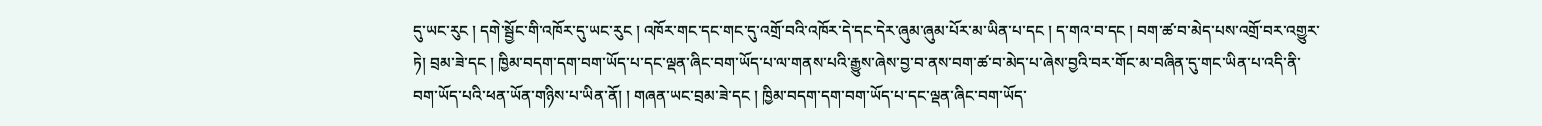དུ་ཡང་རུང ། དགེ་སྦྱོང་གི་འཁོར་དུ་ཡང་རུང ། འཁོར་གང་དང་གང་དུ་འགྲོ་བའི་འཁོར་དེ་དང་དེར་ཞུམ་ཞུམ་པོར་མ་ཡིན་པ་དང ། ད་གའ་བ་དང ། བག་ཚ་བ་མེད་པས་འགྲོ་བར་འགྱུར་ཏེ། བྲམ་ཟེ་དང ། ཁྱིམ་བདག་དག་བག་ཡོད་པ་དང་ལྡན་ཞིང་བག་ཡོད་པ་ལ་གནས་པའི་རྒྱུས་ཞེས་བྱ་བ་ནས་བག་ཚ་བ་མེད་པ་ཞེས་བྱའི་བར་གོང་མ་བཞིན་དུ་གང་ཡིན་པ་འདི་ནི་བག་ཡོད་པའི་ཕན་ཡོན་གཉིས་པ་ཡིན་ནོ། ། གཞན་ཡང་བྲམ་ཟེ་དང ། ཁྱིམ་བདག་དག་བག་ཡོད་པ་དང་ལྡན་ཞིང་བག་ཡོད་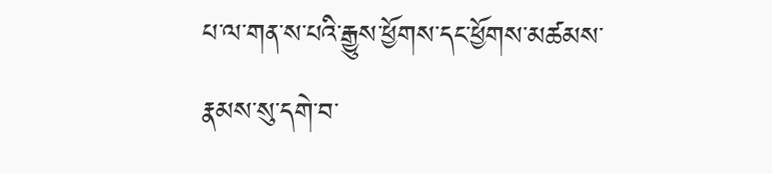པ་ལ་གན་ས་པའི་རྒྱུས་ཕྱོགས་དང་ཕྱོགས་མཚམས་རྣམས་སུ་དགེ་བ་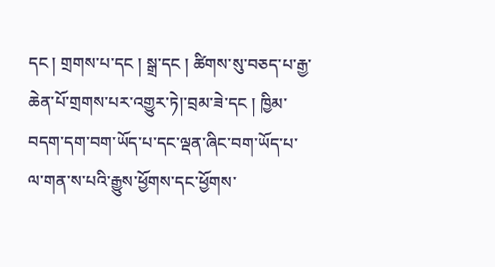དང ། གྲགས་པ་དང ། སྒྲ་དང ། ཚིགས་སུ་བཅད་པ་རྒྱ་ཆེན་པོ་གྲགས་པར་འགྱུར་ཏེ།་བྲམ་ཟེ་དང ། ཁྱིམ་བདག་དག་བག་ཡོད་པ་དང་ལྡན་ཞིང་བག་ཡོད་པ་ལ་གན་ས་པའི་རྒྱུས་ཕྱོགས་དང་ཕྱོགས་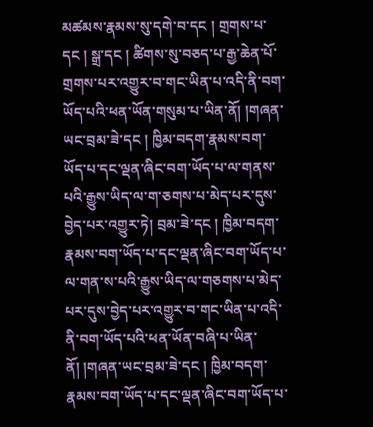མཚམས་རྣམས་སུ་དགེ་བ་དང ། གྲགས་པ་དང ། སྒྲ་དང ། ཚིགས་སུ་བཅད་པ་རྒྱ་ཆེན་པོ་གྲགས་པར་འགྱུར་བ་གང་ཡིན་པ་འདི་ནི་བག་ཡོད་པའི་ཕན་ཡོན་གསུམ་པ་ཡིན་ནོ། །གཞན་ཡང་བྲམ་ཟེ་དང ། ཁྱིམ་བདག་རྣམས་བག་ཡོད་པ་དང་ལྡན་ཞིང་བག་ཡོད་པ་ལ་གནས་པའི་རྒྱུས་ཡིད་ལ་ག་ཅགས་པ་མེད་པར་དུས་བྱེད་པར་འགྱུར་ཏེ། བྲམ་ཟེ་དང ། ཁྱིམ་བདག་རྣམས་བག་ཡོད་པ་དང་ལྡན་ཞིང་བག་ཡོད་པ་ལ་གན་ས་པའི་རྒྱུས་ཡིད་ལ་གཅགས་པ་མེད་པར་དུས་བྱེད་པར་འགྱུར་བ་གང་ཡིན་པ་འདི་ནི་བག་ཡོད་པའི་ཕན་ཡོན་བཞི་པ་ཡིན་ནོ། །གཞན་ཡང་བྲམ་ཟེ་དང ། ཁྱིམ་བདག་རྣམས་བག་ཡོད་པ་དང་ལྡན་ཞིང་བག་ཡོད་པ་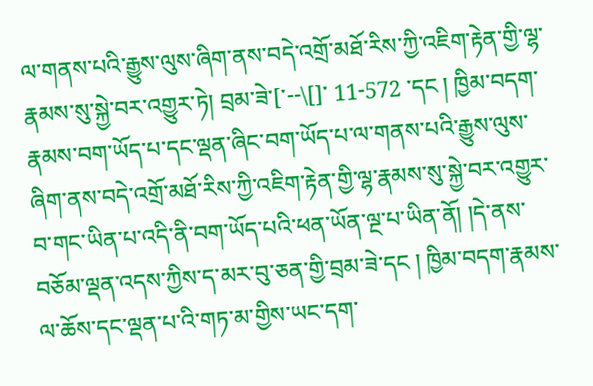ལ་གནས་པའི་རྒྱུས་ལུས་ཞིག་ནས་བདེ་འགྲོ་མཐོ་རིས་ཀྱི་འཇིག་རྟེན་གྱི་ལྷ་རྣམས་སུ་སྐྱེ་བར་འགྱུར་ཏེ། བྲམ་ཟེ་[་--\[]་ 11-572 ་དང ། ཁྱིམ་བདག་རྣམས་བག་ཡོད་པ་དང་ལྡན་ཞིང་བག་ཡོད་པ་ལ་གནས་པའི་རྒྱུས་ལུས་ཞིག་ནས་བདེ་འགྲོ་མཐོ་རིས་ཀྱི་འཇིག་རྟེན་གྱི་ལྷ་རྣམས་སུ་སྐྱེ་བར་འགྱུར་བ་གང་ཡིན་པ་འདི་ནི་བག་ཡོད་པའི་ཕན་ཡོན་ལྔ་པ་ཡིན་ནོ། །དེ་ནས་བཅོམ་ལྡན་འདས་ཀྱིས་ད་མར་བུ་ཅན་གྱི་བྲམ་ཟེ་དང ། ཁྱིམ་བདག་རྣམས་ལ་ཆོས་དང་ལྡན་པ་འི་གཏ་མ་གྱིས་ཡང་དག་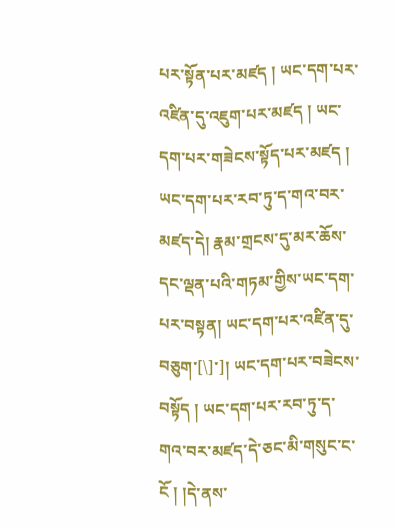པར་སྟོན་པར་མཛད ། ཡང་དག་པར་འཛིན་དུ་འཇུག་པར་མཛད ། ཡང་དག་པར་གཟེངས་སྟོད་པར་མཛད ། ཡང་དག་པར་རབ་ཏུ་ད་གའ་བར་མཛད་དེ། རྣམ་གྲངས་དུ་མར་ཆོས་དང་ལྡན་པའི་གཏམ་གྱིས་ཡང་དག་པར་བསྟན། ཡང་དག་པར་འཛིན་དུ་བཅུག་[\]་]། ཡང་དག་པར་བཟེངས་བསྟོད ། ཡང་དག་པར་རབ་ཏུ་ད་གའ་བར་མཛད་དེ་ཅང་མི་གསུང་ང་ངོ ། །དེ་ནས་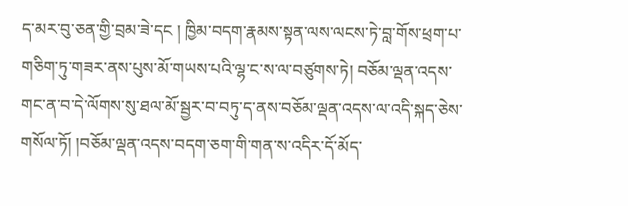ད་མར་བུ་ཅན་གྱི་བྲམ་ཟེ་དང ། ཁྱིམ་བདག་རྣམས་སྟན་ལས་ལངས་ཏེ་བླ་གོས་ཕྲག་པ་གཅིག་ཏུ་གཟར་ནས་པུས་མོ་གཡས་པའི་ལྷ་ང་ས་ལ་བཙུགས་ཏེ། བཅོམ་ལྡན་འདས་གང་ན་བ་དེ་ལོགས་སུ་ཐལ་མོ་སྦྱར་བ་བཏུ་ད་ནས་བཅོམ་ལྡན་འདས་ལ་འདི་སྐད་ཅེས་གསོལ་ཏོ། །བཅོམ་ལྡན་འདས་བདག་ཅག་གི་གན་ས་འདིར་དོ་མོད་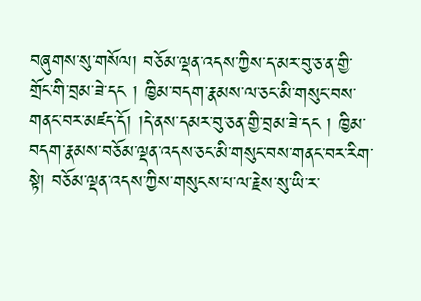བཞུགས་སུ་གསོལ། བཅོམ་ལྡན་འདས་ཀྱིས་ད་མར་བུ་ཅ་ན་གྱི་གྲོང་གི་བྲམ་ཟེ་དང ། ཁྱིམ་བདག་རྣམས་ལ་ཅང་མི་གསུང་བས་གནང་བར་མཛད་དོ། །དེ་ནས་དམར་བུ་ཅན་གྱི་བྲམ་ཟེ་དང ། ཁྱིམ་བདག་རྣམས་བཅོམ་ལྡན་འདས་ཅང་མི་གསུང་བས་གནང་བར་རིག་སྟེ། བཅོམ་ལྡན་འདས་ཀྱིས་གསུངས་པ་ལ་རྗེས་སུ་ཡི་ར་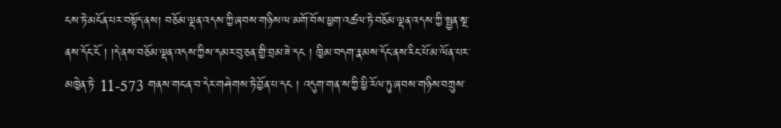ངས་ཏེ་མངོན་པར་བསྟོད་ནས། བཅོམ་ལྡན་འདས་ཀྱི་ཞབས་གཉིས་ལ་མགོ་བོས་ཕྱག་འཚལ་ཏེ་བཅོམ་ལྡན་འདས་ཀྱི་སྤྱན་སྔ་ནས་དོང་ངོ ། །དེ་ནས་བཅོམ་ལྡན་འདས་ཀྱིས་དམར་བུ་ཅན་གྱི་བྲམ་ཟེ་དང ། ཁྱིམ་བདག་རྣམས་དོང་ནས་རིང་པོ་མ་ལོན་པར་མཁྱེན་ཏེ་ 11-573 གནས་གང་ན་བ་དེར་གཤེགས་ཏེ་བྱོན་པ་དང ། འདུག་གན་ས་ཀྱི་ཕྱི་རོལ་ཏུ་ཞབས་གཉིས་བཀྲུས་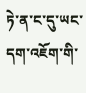ཏེ་ན་ང་དུ་ཡང་དག་འཇོག་གི་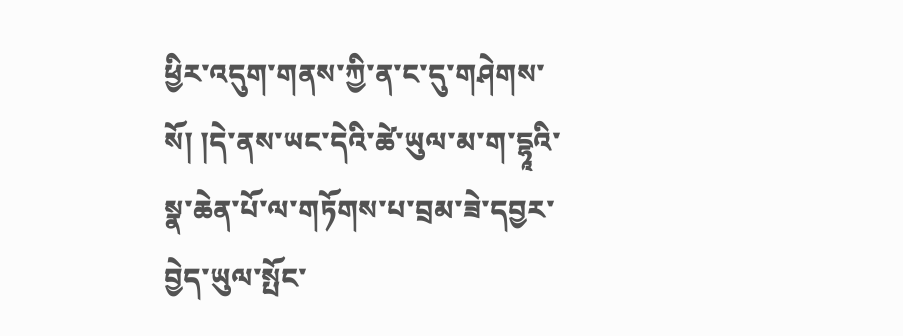ཕྱིར་འདུག་གནས་ཀྱི་ན་ང་དུ་གཤེགས་སོ། །དེ་ནས་ཡང་དེའི་ཚེ་ཡུལ་མ་ག་དྷཱའི་སྣ་ཆེན་པོ་ལ་གཏོགས་པ་བྲམ་ཟེ་དབྱར་བྱེད་ཡུལ་སྤོང་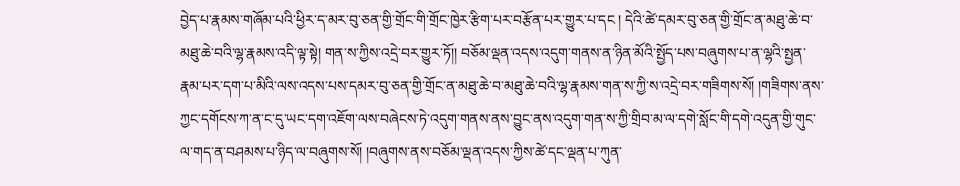བྱེད་པ་རྣམས་གཞོམ་པའི་ཕྱིར་ད་མར་བུ་ཅན་གྱི་གྲོང་གི་གྲོང་ཁྱེར་རྩིག་པར་བརྩོན་པར་གྱུར་པ་དང ། དེའི་ཚེ་དམར་བུ་ཅན་གྱི་གྲོང་ན་མཐུ་ཆེ་བ་མཐུ་ཆེ་བའི་ལྷ་རྣམས་འདི་ལྟ་སྟེ། གན་ས་ཀྱིས་འདྲེ་བར་གྱུར་ཏོ།། བཅོམ་ལྡན་འདས་འདུག་གནས་ན་ཉིན་མོའི་སྤྱོད་པས་བཞུགས་པ་ན་ལྷའི་སྤྱན་རྣམ་པར་དག་པ་མིའི་ལས་འདས་པས་དམར་བུ་ཅན་གྱི་གྲོང་ན་མཐུ་ཆེ་བ་མཐུ་ཆེ་བའི་ལྷ་རྣམས་གན་ས་ཀྱི་ས་འདྲེ་བར་གཟིགས་སོ། །གཟིགས་ནས་ཀྱང་དགོངས་ཀ་ན་ང་དུ་ཡང་དག་འཇོག་ལས་བཞེངས་ཏེ་འདུག་གནས་ནས་བྱུང་ནས་འདུག་གན་ས་ཀྱི་གྲིབ་མ་ལ་དགེ་སློང་གི་དགེ་འདུན་གྱི་གུང་ལ་གད་ན་བཤམས་པ་ཉིད་ལ་བཞུགས་སོ། །བཞུགས་ནས་བཅོམ་ལྡན་འདས་ཀྱིས་ཚེ་དང་ལྡན་པ་ཀུན་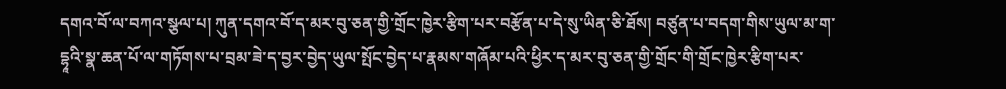དགའ་བོ་ལ་བཀའ་སྩལ་པ། ཀུན་དགའ་བོ་ད་མར་བུ་ཅན་གྱི་གྲོང་ཁྱེར་རྩིག་པར་བརྩོན་པ་དེ་སུ་ཡིན་ཅི་ཐོས། བཙུན་པ་བདག་གིས་ཡུལ་མ་ག་དྷཱའི་སྣ་ཆན་པོ་ལ་གཏོགས་པ་བྲམ་ཟེ་ད་བྱར་བྱེད་ཡུལ་སྤོང་བྱེད་པ་རྣམས་གཞོམ་པའི་ཕྱིར་ད་མར་བུ་ཅན་གྱི་གྲོང་གི་གྲོང་ཁྱེར་རྩིག་པར་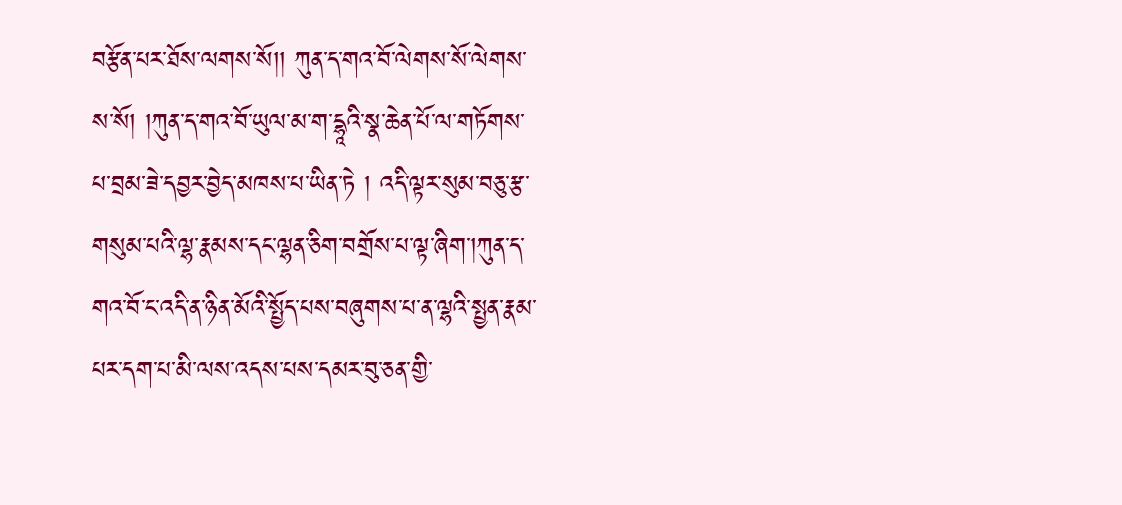བརྩོན་པར་ཐོས་ལགས་སོ།། ཀུན་ད་གའ་བོ་ལེགས་སོ་ལེགས་ས་སོ། །ཀུན་ད་གའ་བོ་ཡུལ་མ་ག་དྷཱའི་སྣ་ཆེན་པོ་ལ་གཏོགས་པ་བྲམ་ཟེ་དབྱར་བྱེད་མཁས་པ་ཡིན་ཏེ ། འདི་ལྟར་སུམ་བཅུ་རྩ་གསུམ་པའི་ལྷ་རྣམས་དང་ལྷན་ཅིག་བགྲོས་པ་ལྟ་ཞིག་།ཀུན་ད་གའ་བོ་ང་འདི་ན་ཉིན་མོའི་སྤྱོད་པས་བཞུགས་པ་ན་ལྷའི་སྤྱན་རྣམ་པར་དག་པ་མི་ལས་འདས་པས་དམར་བུ་ཅན་གྱི་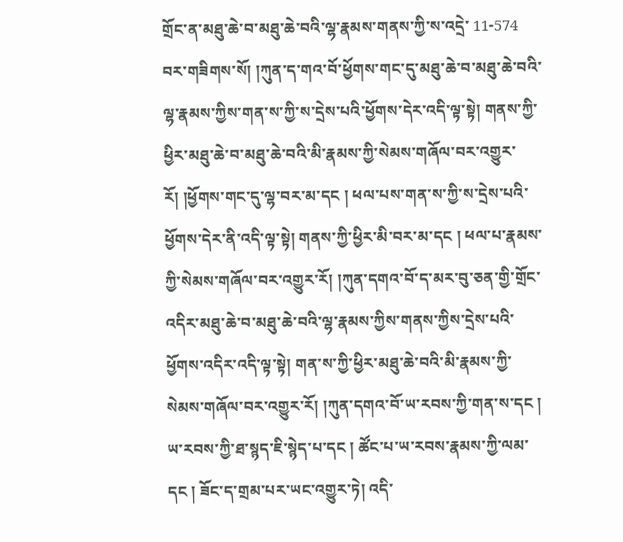གྲོང་ན་མཐུ་ཆེ་བ་མཐུ་ཆེ་བའི་ལྷ་རྣམས་གནས་ཀྱི་ས་འདྲེ་ 11-574 བར་གཟིགས་སོ། །ཀུན་ད་གའ་བོ་ཕྱོགས་གང་དུ་མཐུ་ཆེ་བ་མཐུ་ཆེ་བའི་ལྷ་རྣམས་ཀྱིས་གན་ས་ཀྱི་ས་དྲེས་པའི་ཕྱོགས་དེར་འདི་ལྟ་སྟེ། གནས་ཀྱི་ཕྱིར་མཐུ་ཆེ་བ་མཐུ་ཆེ་བའི་མི་རྣམས་ཀྱི་སེམས་གཞོལ་བར་འགྱུར་རོ། །ཕྱོགས་གང་དུ་ལྷ་བར་མ་དང ། ཕལ་པས་གན་ས་ཀྱི་ས་དྲེས་པའི་ཕྱོགས་དེར་ནི་འདི་ལྟ་སྟེ། གནས་ཀྱི་ཕྱིར་མི་བར་མ་དང ། ཕལ་པ་རྣམས་ཀྱི་སེམས་གཞོལ་བར་འགྱུར་རོ། །ཀུན་དགའ་བོ་ད་མར་བུ་ཅན་གྱི་གྲོང་འདིར་མཐུ་ཆེ་བ་མཐུ་ཆེ་བའི་ལྷ་རྣམས་ཀྱིས་གནས་ཀྱིས་དྲེས་པའི་ཕྱོགས་འདིར་འདི་ལྟ་སྟེ། གན་ས་ཀྱི་ཕྱིར་མཐུ་ཆེ་བའི་མི་རྣམས་ཀྱི་སེམས་གཞོལ་བར་འགྱུར་རོ། །ཀུན་དགའ་བོ་ཡ་རབས་ཀྱི་གན་ས་དང ། ཡ་རབས་ཀྱི་ཐ་སྙད་ཇི་སྙེད་པ་དང ། ཚོང་པ་ཡ་རབས་རྣམས་ཀྱི་ལམ་དང ། ཟོང་ད་གྲམ་པར་ཡང་འགྱུར་ཏེ། འདི་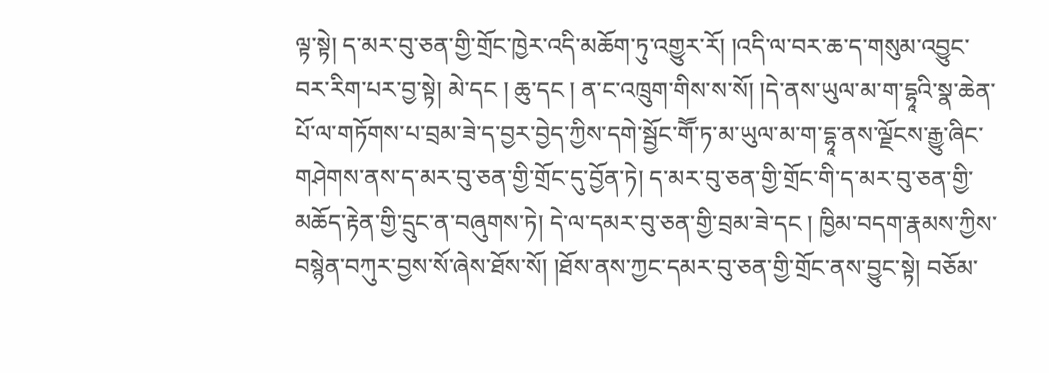ལྟ་སྟེ། ད་མར་བུ་ཅན་གྱི་གྲོང་ཁྱེར་འདི་མཆོག་ཏུ་འགྱུར་རོ། །འདི་ལ་བར་ཆ་ད་གསུམ་འབྱུང་བར་རིག་པར་བྱ་སྟེ། མེ་དང ། ཆུ་དང ། ན་ང་འཁྲུག་གིས་ས་སོ། །དེ་ནས་ཡུལ་མ་ག་དྷཱའི་སྣ་ཆེན་པོ་ལ་གཏོགས་པ་བྲམ་ཟེ་ད་བྱར་བྱེད་ཀྱིས་དགེ་སྦྱོང་གཽ་ཏ་མ་ཡུལ་མ་ག་དྷཱ་ནས་ལྗོངས་རྒྱུ་ཞིང་གཤེགས་ནས་ད་མར་བུ་ཅན་གྱི་གྲོང་དུ་བྱོན་ཏེ། ད་མར་བུ་ཅན་གྱི་གྲོང་གི་ད་མར་བུ་ཅན་གྱི་མཆོད་རྟེན་གྱི་དྲུང་ན་བཞུགས་ཏེ། དེ་ལ་དམར་བུ་ཅན་གྱི་བྲམ་ཟེ་དང ། ཁྱིམ་བདག་རྣམས་ཀྱིས་བསྙེན་བཀུར་བྱས་སོ་ཞེས་ཐོས་སོ། །ཐོས་ནས་ཀྱང་དམར་བུ་ཅན་གྱི་གྲོང་ནས་བྱུང་སྟེ། བཅོམ་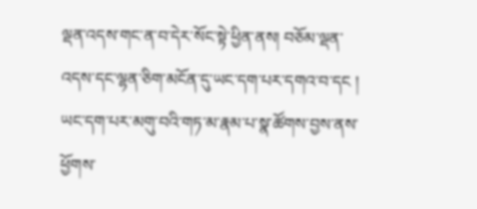ལྡན་འདས་གང་ན་བ་དེར་སོང་སྟེ་ཕྱིན་ནས། བཅོམ་ལྡན་འདས་དང་ལྷན་ཅིག་མངོན་དུ་ཡང་དག་པར་དགའ་བ་དང ། ཡང་དག་པར་མགུ་བའི་གཏ་མ་རྣམ་པ་སྣ་ཚོགས་བྱས་ནས་ཕྱོགས་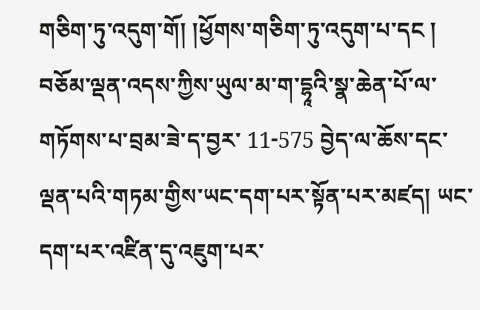གཅིག་ཏུ་འདུག་གོ། །ཕྱོགས་གཅིག་ཏུ་འདུག་པ་དང ། བཅོམ་ལྡན་འདས་ཀྱིས་ཡུལ་མ་ག་དྷཱའི་སྣ་ཆེན་པོ་ལ་གཏོགས་པ་བྲམ་ཟེ་ད་བྱར་ 11-575 བྱེད་ལ་ཆོས་དང་ལྡན་པའི་གཏམ་གྱིས་ཡང་དག་པར་སྟོན་པར་མཛད། ཡང་དག་པར་འཛིན་དུ་འཇུག་པར་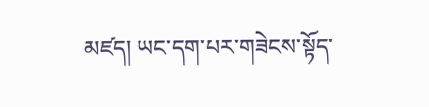མཛད། ཡང་དག་པར་གཟེངས་སྟོད་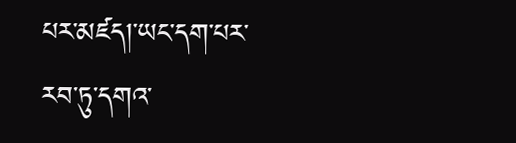པར་མཛད།་ཡང་དག་པར་རབ་ཏུ་དགའ་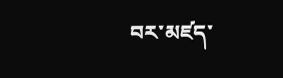བར་མཛད་